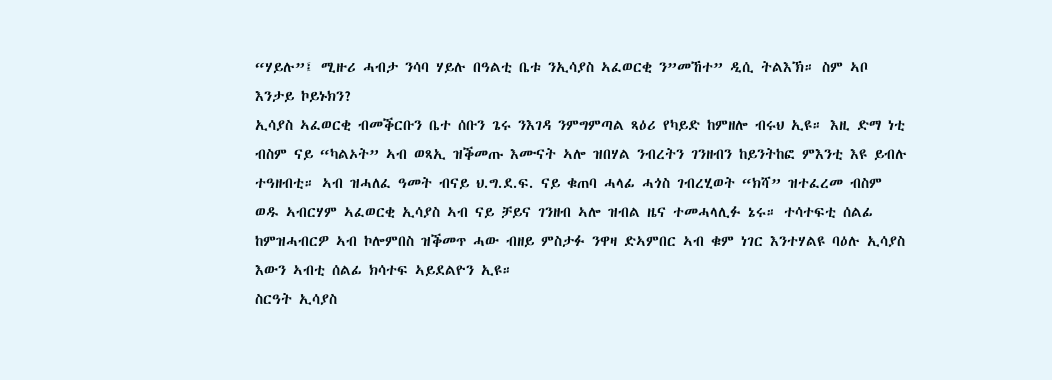“ሃይሉ”፤ ሚዙሪ ሓብታ ንሳባ ሃይሉ በዓልቲ ቤቱ ንኢሳያስ ኣፈወርቂ ን”መኸተ” ዲሲ ትልእኽ። ስም ኣቦ እንታይ ኮይኑክን?
ኢሳያስ ኣፈወርቂ ብመቕርቡን ቤተ ሰቡን ጌሩ ንእገዳ ንምግምጣል ጻዕሪ የካይድ ከምዘሎ ብሩህ ኢዩ። እዚ ድማ ነቲ ብስም ናይ “ካልኦት” ኣብ ወጻኢ ዝቕመጡ እሙናት ኣሎ ዝበሃል ንብረትን ገንዘብን ከይንትከፎ ምእንቲ እዩ ይብሉ ተዓዘብቲ። ኣብ ዝሓለፈ ዓመት ብናይ ህ.ግ.ደ.ፍ. ናይ ቁጠባ ሓላፊ ሓጎስ ገብረሂወት “ክሻ” ዝተፈረመ ብስም ወዱ ኣብርሃም ኣፈወርቂ ኢሳያስ ኣብ ናይ ቻይና ገንዘብ ኣሎ ዝብል ዜና ተመሓላሊፉ ኔሩ። ተሳተፍቲ ሰልፊ ከምዝሓብርዎ ኣብ ኮሎምበስ ዝቕመጥ ሓው ብዘይ ምስታፉ ንዋዛ ድኣምበር ኣብ ቁም ነገር እንተሃልዩ ባዕሉ ኢሳያስ እውን ኣብቲ ሰልፊ ክሳተፍ ኣይደልዮን ኢዩ።
ስርዓት ኢሳያስ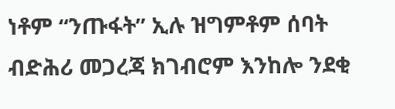ነቶም “ንጡፋት” ኢሉ ዝግምቶም ሰባት ብድሕሪ መጋረጃ ክገብሮም እንከሎ ንደቂ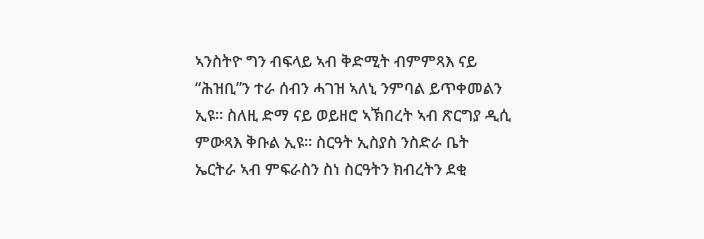ኣንስትዮ ግን ብፍላይ ኣብ ቅድሚት ብምምጻእ ናይ “ሕዝቢ”ን ተራ ሰብን ሓገዝ ኣለኒ ንምባል ይጥቀመልን ኢዩ። ስለዚ ድማ ናይ ወይዘሮ ኣኽበረት ኣብ ጽርግያ ዲሲ ምውጻእ ቅቡል ኢዩ። ስርዓት ኢስያስ ንስድራ ቤት ኤርትራ ኣብ ምፍራስን ስነ ስርዓትን ክብረትን ደቂ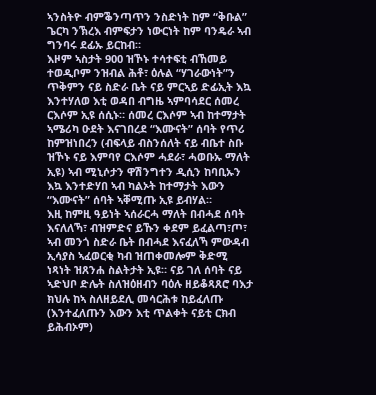ኣንስትዮ ብምቕንጣጥን ንስድነት ከም “ቅቡል” ጌርካ ንኽረእ ብምፍታን ነውርነት ከም ባንዴራ ኣብ ግንባሩ ደፊኡ ይርከብ።
እዞም ኣስታት 900 ዝኾኑ ተሳተፍቲ ብኸመይ ተወዲቦም ንዝብል ሕቶ፣ ዕሉል “ሃገራውነት”ን ጥቅምን ናይ ስድራ ቤት ናይ ምርኣይ ድፊኢት እኳ እንተሃለወ እቲ ወዳበ ብግዜ ኣምባሳደር ሰመረ ርእሶም ኢዩ ሰሲኑ። ሰመረ ርእሶም ኣብ ከተማታት ኣሜሪካ ዑደት እናገበረደ “እሙናት” ሰባት የጥሪ ከምዝነበረን (ብፍላይ ብስንሰለት ናይ ብቤተ ስቡ ዝኾኑ ናይ እምባየ ርእሶም ሓደራ፣ ሓወቡኡ ማለት ኢዩ) ኣብ ሚኒሶታን ዋሽንግተን ዲሲን ከባቢኡን እኳ እንተድሃበ ኣብ ካልኦት ከተማታት እውን “እሙናት” ሰባት ኣቐሚጡ ኢዩ ይብሃል።
እዚ ከምዚ ዓይነት ኣሰራርሓ ማለት በብሓደ ሰባት እናለለኻ፣ ብዝምድና ይኹን ቀደም ይፈልጣ፣ጦ፣ ኣብ መንጎ ስድራ ቤት በብሓደ እናፈለኻ ምውዳብ ኢሳያስ ኣፈወርቂ ካብ ዝጠቀመሎም ቅድሚ ነጻነት ዝጸንሐ ስልትታት ኢዩ። ናይ ገለ ሰባት ናይ ኣድህቦ ድሌት ስለዝዕዘብን ባዕሉ ዘይቆጻጸሮ ባእታ ክህሉ ከኣ ስለዘይደሊ መሳርሕቱ ከይፈለጡ (እንተፈለጡን እውን እቲ ጥልቀት ናይቲ ርክብ ይሕብኦም)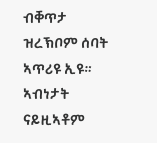ብቐጥታ ዝረኽቦም ሰባት ኣጥሪዩ ኢዩ። ኣብነታት ናይዚኣቶም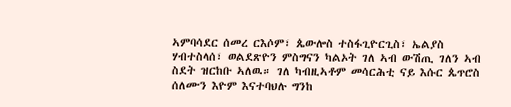ኣምባሳደር ሰመረ ርእሶም፣ ጴውሎስ ተስፋጊዮርጊስ፣ ኤልያስ ሃብተስላሰ፣ ወልደጽዮን ምስግናን ካልኦት ገለ ኣብ ውሽጢ ገለን ኣብ ስደት ዝርከቡ ኣለዉ። ገለ ካብዚኣቶም መሳርሕቲ ናይ እሱር ጴጥሮስ ሰለሙን እዮም እናተባህሉ ግንከ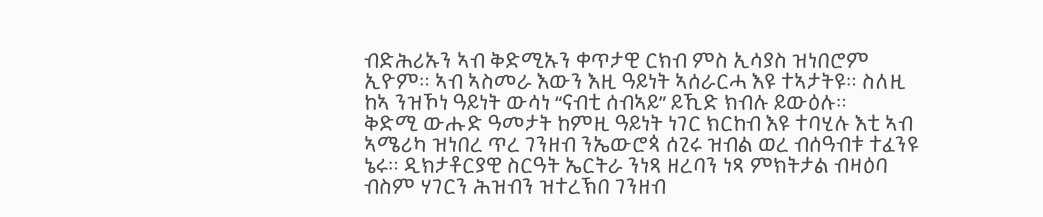ብድሕሪኡን ኣብ ቅድሚኡን ቀጥታዊ ርክብ ምስ ኢሳያስ ዝነበሮም ኢዮም። ኣብ ኣስመራ እውን እዚ ዓይነት ኣሰራርሓ እዩ ተኣታትዩ። ስለዚ ከኣ ንዝኾነ ዓይነት ውሳነ “ናብቲ ሰብኣይ” ይኺድ ክብሉ ይውዕሉ።
ቅድሚ ውሑድ ዓመታት ከምዚ ዓይነት ነገር ክርከብ እዩ ተባሂሉ እቲ ኣብ ኣሜሪካ ዝነበረ ጥረ ገንዘብ ንኤውሮጳ ሰጊሩ ዝብል ወረ ብሰዓብቱ ተፈንዩ ኔሩ። ዲክታቶርያዊ ስርዓት ኤርትራ ንነጻ ዘረባን ነጻ ምክትታል ብዛዕባ ብስም ሃገርን ሕዝብን ዝተረኽበ ገንዘብ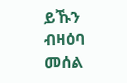ይኹን ብዛዕባ መሰል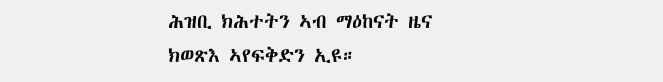ሕዝቢ ክሕተትን ኣብ ማዕከናት ዜና ክወጽእ ኣየፍቅድን ኢዩ።